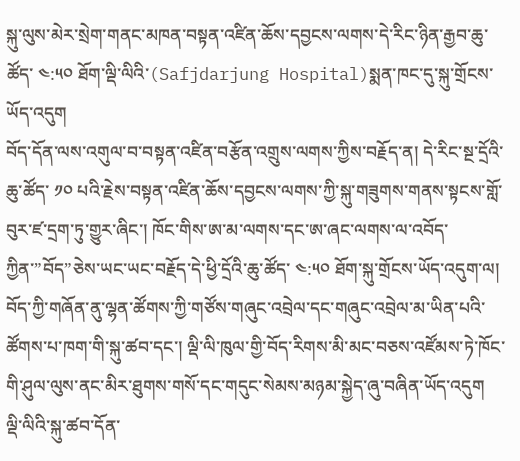སྐུ་ལུས་མེར་སྲེག་གནང་མཁན་བསྟན་འཛིན་ཆོས་དབྱངས་ལགས་དེ་རིང་ཉིན་རྒྱབ་ཆུ་ཚོད་ ༤:༥༠ ཐོག་ལྡི་ལིའི་(Safjdarjung Hospital)སྨན་ཁང་དུ་སྐུ་གྲོངས་ཡོད་འདུག
བོད་དོན་ལས་འགུལ་བ་བསྟན་འཛིན་བརྩོན་འགྲུས་ལགས་ཀྱིས་བརྗོད་ན། དེ་རིང་སྔ་དྲོའི་ཆུ་ཚོད་ ༡༠ པའི་རྗེས་བསྟན་འཛིན་ཆོས་དབྱངས་ལགས་ཀྱི་སྐུ་གཟུགས་གནས་སྟངས་གློ་བུར་ཛ་དྲག་ཏུ་གྱུར་ཞིང་། ཁོང་གིས་ཨ་མ་ལགས་དང་ཨ་ཞང་ལགས་ལ་འབོད་ཀྱིན་”བོད”ཅེས་ཡང་ཡང་བརྗོད་དེ་ཕྱི་དྲོའི་ཆུ་ཚོད་ ༤:༥༠ ཐོག་སྐུ་གྲོངས་ཡོད་འདུག་ལ། བོད་ཀྱི་གཞོན་ནུ་ལྷན་ཚོགས་ཀྱི་གཙོས་གཞུང་འབྲེལ་དང་གཞུང་འབྲེལ་མ་ཡིན་པའི་ཚོགས་པ་ཁག་གི་སྐུ་ཚབ་དང་། ལྡི་ལི་ཁུལ་གྱི་བོད་རིགས་མི་མང་བཅས་འཛོམས་ཏེ་ཁོང་གི་ཤུལ་ལུས་ནང་མིར་ཐུགས་གསོ་དང་གདུང་སེམས་མཉམ་སྐྱེད་ཞུ་བཞིན་ཡོད་འདུག
ལྡི་ལིའི་སྐུ་ཚབ་དོན་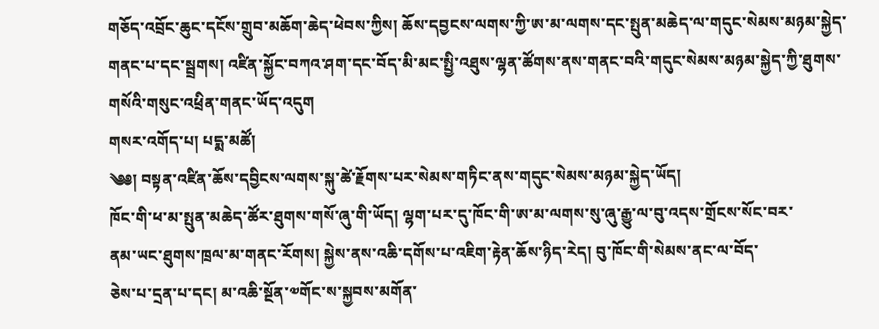གཅོད་འབྲོང་ཆུང་དངོས་གྲུབ་མཆོག་ཆེད་ཕེབས་ཀྱིས། ཆོས་དབྱངས་ལགས་ཀྱི་ཨ་མ་ལགས་དང་སྤུན་མཆེད་ལ་གདུང་སེམས་མཉམ་སྐྱེད་གནང་པ་དང་སྦྲགས། འཛིན་སྐྱོང་བཀའ་ཤག་དང་བོད་མི་མང་སྤྱི་འཐུས་ལྷན་ཚོགས་ནས་གནང་བའི་གདུང་སེམས་མཉམ་སྐྱེད་ཀྱི་ཐུགས་གསོའི་གསུང་འཕྲིན་གནང་ཡོད་འདུག
གསར་འགོད་པ། པདྨ་མཚོ།
༄༅། བསྟན་འཛིན་ཆོས་དབྱིངས་ལགས་སྐུ་ཚེ་རྗོགས་པར་སེམས་གཏིང་ནས་གདུང་སེམས་མཉམ་སྐྱེད་ཡོད།
ཁོང་གི་ཕ་མ་སྤུན་མཆེད་ཚོར་ཐུགས་གསོ་ཞུ་གི་ཡོད། ལྷག་པར་དུ་ཁོང་གི་ཨ་མ་ལགས་སུ་ཞུ་རྒྱུ་ལ་བུ་འདས་གྲོངས་སོང་བར་
ནམ་ཡང་ཐུགས་ཁྲལ་མ་གནང་རོགས། སྐྱེས་ནས་འཆི་དགོས་པ་འཇིག་རྟེན་ཆོས་ཉིད་རེད། བུ་ཁོང་གི་སེམས་ནང་ལ་བོད་
ཅེས་པ་དྲན་པ་དང། མ་འཆི་སྔོན་༧གོང་ས་སྐྱབས་མགོན་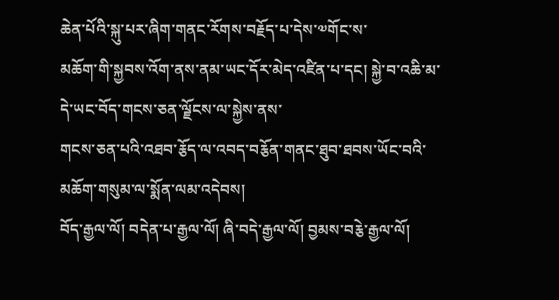ཆེན་པོའི་སྐུ་པར་ཞིག་གནང་རོགས་བརྗོད་པ་དེས་༧གོང་ས་
མཆོག་གི་སྐྱབས་འོག་ནས་ནམ་ཡང་དོར་མེད་འཛིན་པ་དང། སྐྱེ་བ་འཆི་མ་དེ་ཡང་བོད་གངས་ཅན་ལྗོངས་ལ་སྐྱེས་ནས་
གངས་ཅན་པའི་འཐབ་རྕོད་ལ་འབད་བརྕོན་གནང་ཐུབ་ཐབས་ཡོང་བའི་མཆོག་གསུམ་ལ་སྨོན་ལམ་འདེབས།
བོད་རྒྱལ་ལོ། བདེན་པ་རྒྱལ་ལོ། ཞི་བདེ་རྒྱལ་ལོ། བྱམས་བརྕེ་རྒྱལ་ལོ།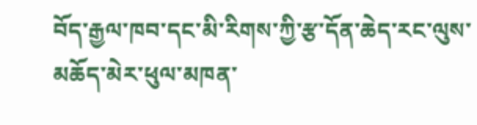བོད་རྒྱལ་ཁབ་དང་མི་རིགས་ཀྱི་རྩ་དོན་ཆེད་རང་ལུས་མཆོད་མེར་ཕུལ་མཁན་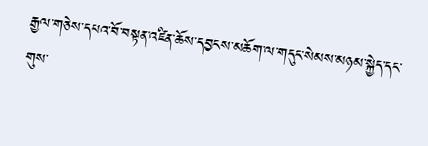རྒྱལ་གཅེས་དཔའ་བོ་བསྟན་འཛིན་ཆོས་དབྱངས་མཆོག་ལ་གདུང་སེམས་མཉམ་སྐྱེད་དང་གུས་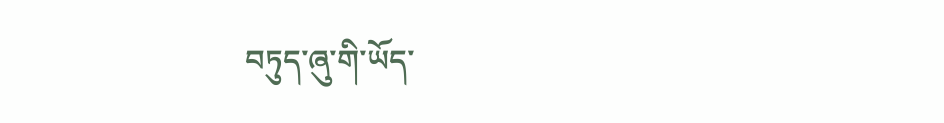བཏུད་ཞུ་གི་ཡོད་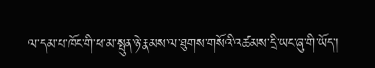ལ་དམ་པ་ཁོང་གི་ཕ་མ་སྤུན་ཉེ་རྣམས་ལ་ཐུགས་གསོའི་འཚམས་དྲི་ཡང་ཞུ་གི་ཡོད་།